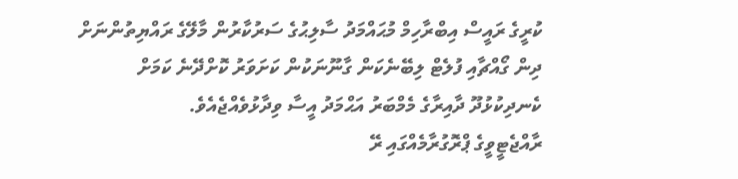ކުރީގެ ރައީސް އިބްރާހިމް މުޙައްމަދު ސާލިޙުގެ ސަރުކާރުން މާލޭގެ ރައްޔިތުންނަށް ދިން ގޯއްޗާއި ފުލެޓް ލިބޭނެކަން ގާނޫނަކުން ކަށަވަރު ކޮށްދޭނެ ކަމަށް ކެނދިކުޅުދޫ ދާއިރާގެ މެމްބަރު އަޙްމަދު އީސާ ވިދާޅުވެއްޖެއެވެ.
ރާއްޖެޓީވީގެ ޕްރޮގުރާމެއްގައި ރޭ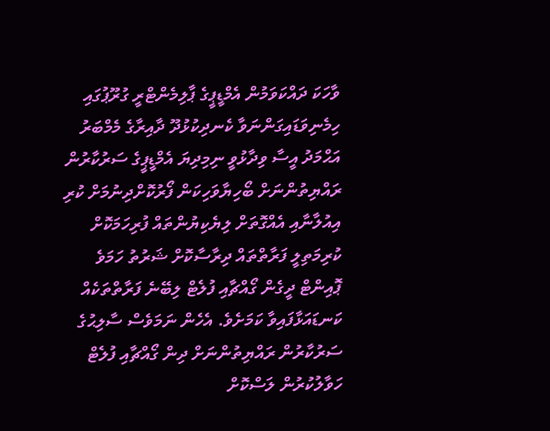ވާހަކަ ދައްކަވަމުން އެމްޑީޕީގެ ޕާލިމެންޓްރީ ގުރޫޕުގައި ހިމެނިވަޑައިގަންނަވާ ކެނދިކުޅުދޫ ދާއިރާގެ މެމްބަރު އަޙްމަދު އީސާ ވިދާޅުވީ ނިމިދިޔަ އެމްޑީޕީގެ ސަރުކާރުން ރައްޔިތުންނަށް ބޯހިޔާވަހިކަން ފޯރުކޮށްދިނުމަށް ކުރި އިއުލާނާއި އެއްގޮތަށް ލިޔެކިޔުންތައް ފުރިހަމަކޮށް ކުރިމަތިލީ ފަރާތްތައް ދިރާސާކޮށް ޝަރުތު ހަމަވެ ޕޮއިންޓް ދީގެން ގޯއްޗާއި ފުލެޓް ލިބޭނެ ފަރާތްތަކެއް ކަނޑައަޅާފައިވާ ކަމަށެވެ. އެހެން ނަމަވެސް ސާލިޙުގެ ސަރުކާރުން ރައްޔިތުންނަށް ދިން ގޯއްޗާއި ފުލެޓް ހަވާލުކުރުން ލަސްކޮށް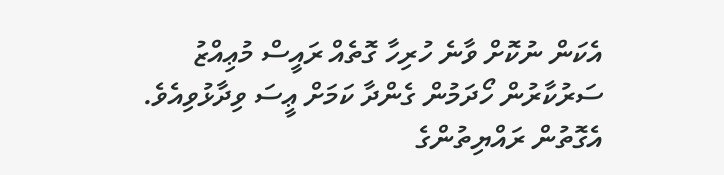އެކަން ނުކޮށް ވާނެ ހުރިހާ ގޮތެއް ރައީސް މުޢިއްޒު ސަރުކާރުން ހޯދަމުން ގެންދާ ކަމަށް ޢީސަ ވިދާޅުވިއެވެ.
އެގޮތުން ރައްޔިތުންގެ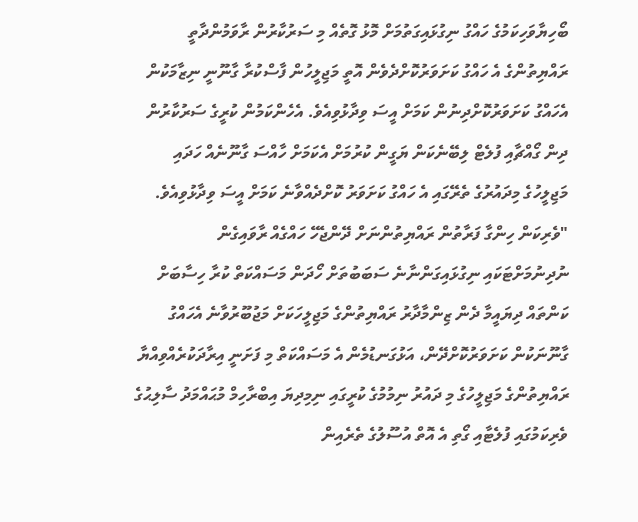ބޯހިޔާވަހިކަމުގެ ހައްގު ނިގުޅައިގަތުމަށް މޮޅު ގޮތެއް މި ސަރުކާރުން ރާވަމުންދާތީ ރައްޔިތުންގެ އެ ހައްގު ކަށަވަރުކޮށްދެވެން އޮތީ މަޖިލީހުން ފާސްކުރާ ގާނޫނީ ނިޒާމަކުން އެހައްގު ކަށަވަރުކޮށްދިނުން ކަމަށް އީސަ ވިދާޅުވިއެވެ. އެހެންކަމުން ކުރީގެ ސަރުކާރުން ދިން ގޯއްޗާއި ފުލެޓް ލިބޭނެކަން ޔަގީން ކުރުމަށް އެކަމަށް ހާއްސަ ގާނޫނެއް ހަދައި މަޖިލީހުގެ މިދައުރުގެ ތެރޭގައި އެ ހައްގު ކަށަވަރު ކޮށްދެއްވާނެ ކަމަށް އީސަ ވިދާޅުވިއެވެ.
"ވެރިކަން ހިންގާ ފަރާތުން ރައްޔިތުންނަށް ދޭންޖެހޭ ހައްގެއް ރާވައިގެން ނުދިނުމަށްޓަކައި ނިގުޅައިގަންނާނެ ސަބަބުތަށް ހޯދަން މަސައްކަތް ކުރާ ހިސާބަށް ކަންތައް ދިޔައީމާ ދެން ޒިންމާދާރު ރައްޔިތުންގެ މަޖިލީހަކަށް މަޖުބޫރުވާނެ އެހައްގު ގާނޫނަކުން ކަށަވަރުކޮށްދޭން، އަޅުގަނޑުމެން އެ މަސައްކަތް މި ފަށަނީ އިރާދަކުރެއްވިއްޔާ ރައްޔިތުންގެ މަޖިލީހުގެ މި ދައުރު ނިމުމުގެ ކުރީގައި ނިމިދިޔަ އިބްރާހިމް މުޙައްމަދު ސާލިޙުގެ ވެރިކަމުގައި ފުލެޓާއި ގޯތި އެ އޮތް އުސޫލުގެ ތެރެއިން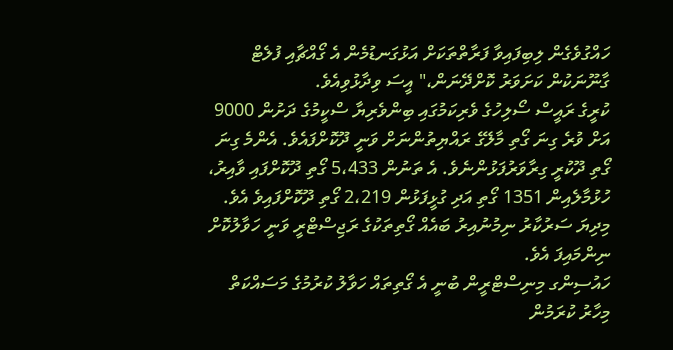ހައްގުވެގެން ލިބިފައިވާ ފަރާތްތަކަށް އަޅުގަނޑުމެން އެ ގޯއްޗާއި ފުލެޓް ގާނޫނަކުން ކަށަވަރު ކޮށްދޭނަން،" އީސަ ވިދާޅުވިއެވެ.
ކުރީގެ ރައީސް ސޯލިހުގެ ވެރިކަމުގައި ބިންވެރިޔާ ސްކީމުގެ ދަށުން 9000 އަށް ވުރެ ގިނަ ގޯތި މާލޭގެ ރައްޔިތުންނަށް ވަނީ ދޫކޮށްފައެވެ. އެންމެ ގިނަ ގޯތި ދޫކުރީ ގިރާވަރުފަޅުންނެވެ. އެ ތަނުން 5،433 ގޯތި ދޫކޮށްފައި ވާއިރު، ހުޅުމާލެއިން 1351 ގޯތި އަދި ގުޅީފަޅުން 2،219 ގޯތި ދޫކޮށްފައިވެ އެވެ. މިދިޔަ ސަރުކާރު ނިމުނުއިރު ބައެއް ގޯތިތަކުގެ ރަޖިސްޓްރީ ވަނީ ހަވާލުކޮށް ނިންމައިފަ އެވެ.
ހައުސިންގ މިނިސްޓްރީން ބުނީ އެ ގޯތިތައް ހަވާލު ކުރުމުގެ މަސައްކަތް މިހާރު ކުރަމުން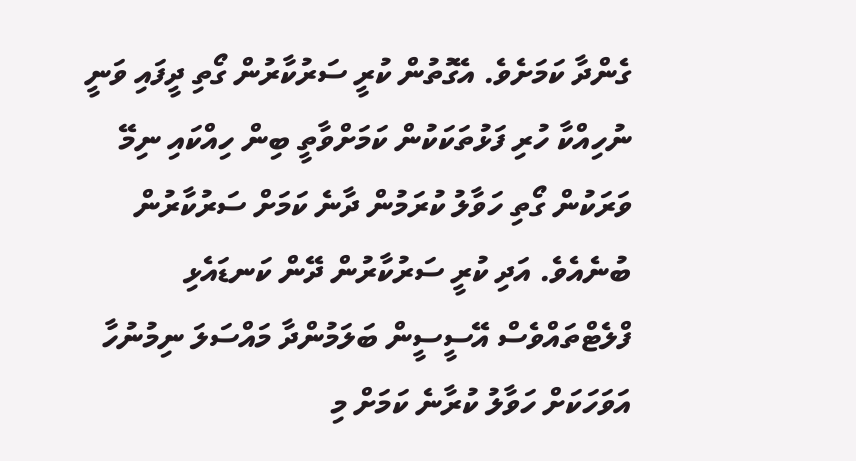ގެންދާ ކަމަށެވެ. އެގޮތުން ކުރީ ސަރުކާރުން ގޯތި ދީފައި ވަނީ ނުހިއްކާ ހުރި ފަޅުތަކަކުން ކަމަށްވާތީ ބިން ހިއްކައި ނިމޭ ވަރަކުން ގޯތި ހަވާލު ކުރަމުން ދާނެ ކަމަށް ސަރުކާރުން ބުނެއެވެ. އަދި ކުރީ ސަރުކާރުން ދޭން ކަނޑައެޅި ފްލެޓްތައްވެސް އޭސީސީން ބަލަމުންދާ މައްސަލަ ނިމުނުހާ އަވަހަކަށް ހަވާލު ކުރާނެ ކަމަށް މި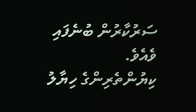ސަރުކާރުން ބުނެފައި ވެއެވެ.
ކިޔުންތެރިންގެ ހިޔާލު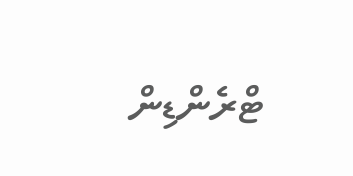ޓްރެންޑިން